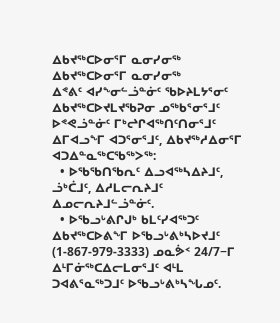ᐃᑲᔪᖅᑕᐅᓂᕐᒥ ᓇᓂᓯᓂᖅ
ᐃᑲᔪᖅᑕᐅᓂᕐᒥ ᓇᓂᓯᓂᖅ
ᐃᕝᕕᑦ ᐊᓯᖕᓂᓪᓘᓐᓃᑦ ᖃᐅᔨᒪᔭᕐᓂᑦ ᐃᑲᔪᖅᑕᐅᔪᒪᔪᖃᕈᓂ ᓄᖅᑲᕐᓂᕐᒧᑦ ᐅᕝᕙᓘᓐᓃᑦ ᒥᒃᖠᒋᐊᖅᑎᑦᑎᓂᕐᒧᑦ ᐃᒥᐊᓗᖕᒥ ᐊᑐᕐᓂᕐᒧᑦ, ᐃᑲᔪᖅᓱᐃᓂᕐᒥ ᐊᑐᐃᓐᓇᖅᑕᖃᖅᐳᖅ:
  • ᐅᖃᖃᑎᖃᕆᑦ ᐃᓗᐊᖅᓴᐃᔨᒧᑦ, ᓘᒃᑖᒧᑦ, ᐃᓱᒪᓕᕆᔨᒧᑦ ᐃᓄᓕᕆᔨᒧᓪᓘᓐᓃᑦ.
  • ᐅᖃᓗᒡᕕᒋᒍᒃ ᑲᒪᑦᓯᐊᖅᑐᑦ ᐃᑲᔪᖅᑕᐅᕕᖕᒥ ᐅᖃᓗᒡᕕᒃᓴᐅᔪᒧᑦ (1-867-979-3333) ᓄᓇᕘᑉ 24/7−ᒥ ᐃᒻᒥᓃᖅᑕᐃᓕᒪᓂᕐᒧᑦ ᐊᒻᒪ ᑐᐊᕕᕐᓇᖅᑐᒧᑦ ᐅᖃᓗᒡᕕᒃᓴᖓᓄᑦ.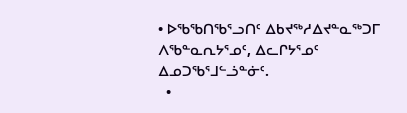• ᐅᖃᖃᑎᖃᕐᓗᑎᑦ ᐃᑲᔪᖅᓱᐃᔪᓐᓇᖅᑐᒥ ᐱᖃᓐᓇᕆᔭᕐᓄᑦ, ᐃᓚᒋᔭᕐᓄᑦ ᐃᓄᑐᖃᕐᒧᓪᓘᓐᓃᑦ.
  •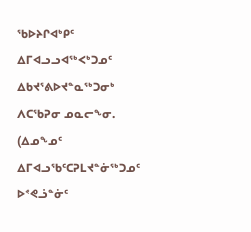ᖃᐅᔨᒋᐊᒃᑭᑦ ᐃᒥᐊᓗᓗᐊᖅᐸᒃᑐᓄᑦ ᐃᑲᔪᕐᕕᐅᔪᓐᓇᖅᑐᓂᒃ ᐱᑕᖃᕈᓂ ᓄᓇᓕᖕᓂ. (ᐃᓄᖕᓄᑦ ᐃᒥᐊᓗᖃᑦᑕᕈᒪᔪᓐᓃᖅᑐᓄᑦ ᐅᕝᕙᓘᓐᓃᑦ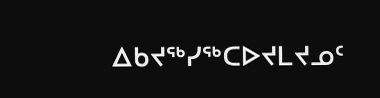ᐃᑲᔪᖅᓯᖅᑕᐅᔪᒪᔪᓄᑦ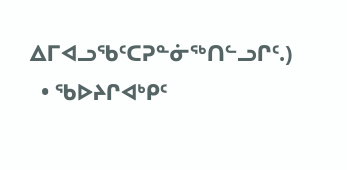ᐃᒥᐊᓗᖃᑦᑕᕈᓐᓃᖅᑎᓪᓗᒋᑦ.)
  • ᖃᐅᔨᒋᐊᒃᑭᑦ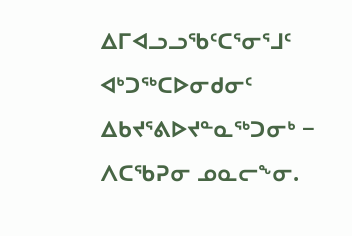ᐃᒥᐊᓗᓗᖃᑦᑕᕐᓂᕐᒧᑦ ᐊᒃᑐᖅᑕᐅᓂᑯᓂᑦ ᐃᑲᔪᕐᕕᐅᔪᓐᓇᖅᑐᓂᒃ − ᐱᑕᖃᕈᓂ ᓄᓇᓕᖕᓂ.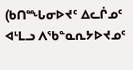(ᑲᑎᙵᓂᐅᔪᑦ ᐃᓚᒌᓄᑦ ᐊᒻᒪᓗ ᐱᖃᓐᓇᕆᔭᐅᔪᓄᑦ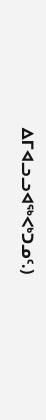ᐃᒥᐊᓗᓗᐊᖅᐸᒃᑐᓄᑦ.)